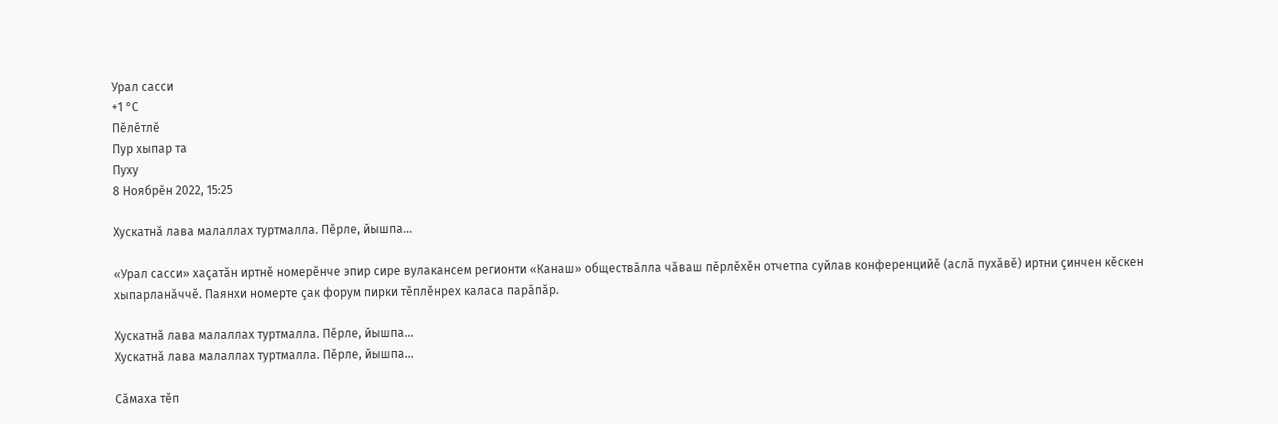Урал сасси
+1 °С
Пӗлӗтлӗ
Пур хыпар та
Пуху
8 Ноябрӗн 2022, 15:25

Хускатнă лава малаллах туртмалла. Пĕрле, йышпа...

«Урал сасси» хаçатăн иртнĕ номерĕнче эпир сире вулакансем регионти «Канаш» обществăлла чăваш пĕрлĕхĕн отчетпа суйлав конференцийĕ (аслă пухăвĕ) иртни çинчен кĕскен хыпарланăччĕ. Паянхи номерте çак форум пирки тĕплĕнрех каласа парăпăр.

Хускатнă лава малаллах туртмалла. Пĕрле, йышпа...
Хускатнă лава малаллах туртмалла. Пĕрле, йышпа...

Сăмаха тĕп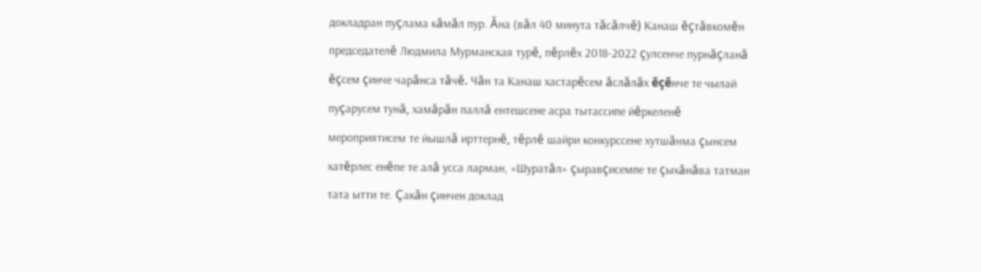докладран пуçлама кăмăл пур. Ăна (вăл 40 минута тăсăлчĕ) Канаш ĕçтăвкомĕн председателĕ Людмила Мурманская турĕ, пĕрлĕх 2018-2022 çулсенче пурнăçланă ĕçсем çинче чарăнса тăчĕ. Чăн та Канаш хастарĕсем ăслăлăх ĕçĕнче те чылай пуçарусем тунă, хамăрăн паллă ентешсене асра тытассипе йĕркеленĕ мероприятисем те йышлă ирттернĕ, тĕрлĕ шайри конкурссене хутшăнма çынсем хатĕрлес енĕпе те алă усса ларман, «Шуратăл» çыравçисемпе те çыхăнăва татман тата ытти те. Çакăн çинчен доклад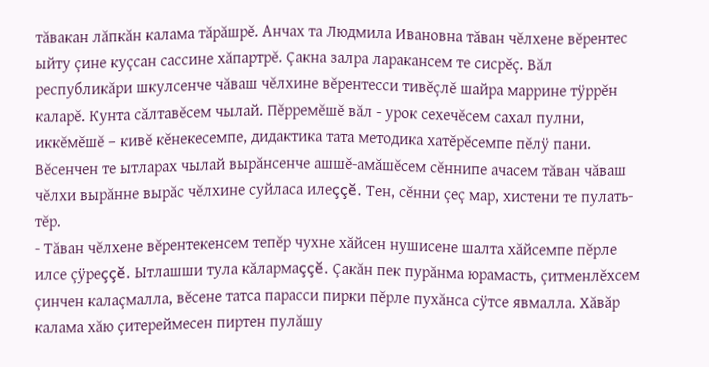тăвакан лăпкăн калама тăрăшрĕ. Анчах та Людмила Ивановна тăван чĕлхене вĕрентес ыйту çине куçсан сассине хăпартрĕ. Çакна залра ларакансем те сисрĕç. Вăл республикăри шкулсенче чăваш чĕлхине вĕрентесси тивĕçлĕ шайра маррине тÿррĕн каларĕ. Кунта сăлтавĕсем чылай. Пĕрремĕшĕ вăл - урок сехечĕсем сахал пулни, иккĕмĕшĕ – кивĕ кĕнекесемпе, дидактика тата методика хатĕрĕсемпе пĕлÿ пани. Вĕсенчен те ытларах чылай вырăнсенче ашшĕ-амăшĕсем сĕннипе ачасем тăван чăваш чĕлхи вырăнне вырăс чĕлхине суйласа илеççĕ. Тен, сĕнни çеç мар, хистени те пулать-тĕр.
- Тăван чĕлхене вĕрентекенсем тепĕр чухне хăйсен нушисене шалта хăйсемпе пĕрле илсе çÿреççĕ. Ытлашши тула кăлармаççĕ. Çакăн пек пурăнма юрамасть, çитменлĕхсем çинчен калаçмалла, вĕсене татса парасси пирки пĕрле пухăнса сÿтсе явмалла. Хăвăр калама хăю çитереймесен пиртен пулăшу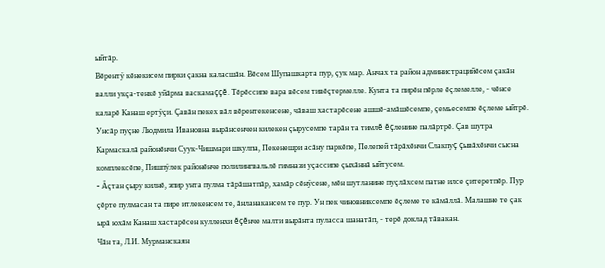ыйтăр.
Вĕрентÿ кĕнекисем пирки çакна каласшăн. Вĕсем Шупашкарта пур, çук мар. Анчах та район администрацийĕсем çакăн валли укçа-тенкĕ уйăрма васкамаççĕ. Тĕрĕссипе вара вĕсем тивĕçтермелле. Кунта та пирĕн пĕрле ĕçлемелле, - чĕнсе каларĕ Канаш ертÿçи. Çавăн пекех вăл вĕрентекенсене, чăваш хастарĕсене ашшĕ-амăшĕсемпе, çемьесемпе ĕçлеме ыйтрĕ.
Унсăр пуçне Людмила Ивановна вырăнсенчен килекен çырусемпе тарăн та тимлĕ ĕçленине палăртрĕ. Çав шутра Кармаскалă районĕнчи Суук-Чишмари шкулпа, Пекенешри асăну паркĕпе, Пелепей тăрăхĕнчи Слакпуç çывăхĕнчи сысна комплексĕпе, Пишпÿлек районĕнче полилингвальлĕ гимнази уçассипе çыхăннă ыйтусем.
- Ăçтан çыру килнĕ, эпир унта пулма тăрăшатпăр, хамăр сĕнÿсене, мĕн шутланине пуçлăхсем патне илсе çитеретпĕр. Пур çĕрте пулмасан та пире итлекенсем те, ăнланакансем те пур. Ун пек чиновниксемпе ĕçлеме те кăмăллă. Малашне те çак ырă юхăм Канаш хастарĕсен кулленхи ĕçĕнче малти вырăнта пуласса шанатăп, - терĕ доклад тăвакан.
Чăн та, Л.И. Мурманскаян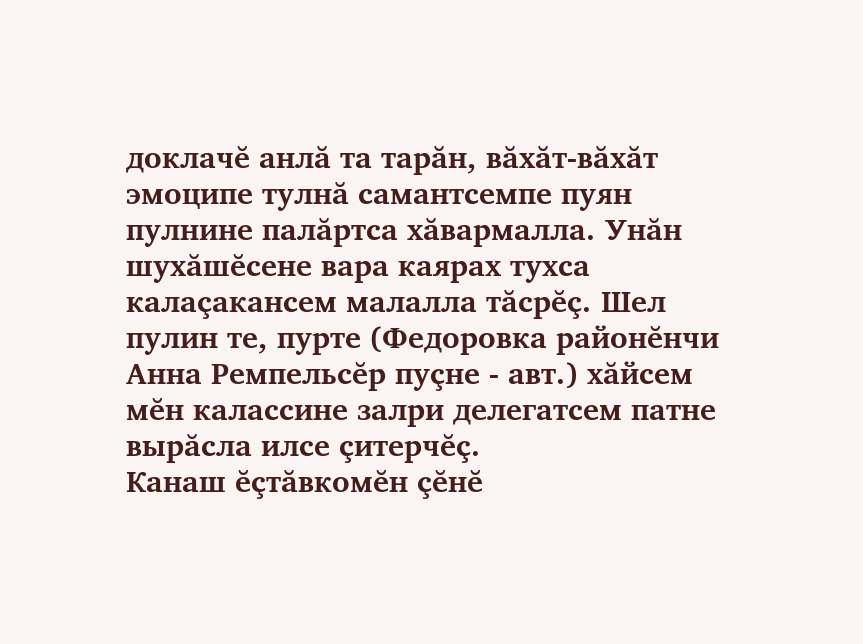доклачĕ анлă та тарăн, вăхăт-вăхăт эмоципе тулнă самантсемпе пуян пулнине палăртса хăвармалла. Унăн шухăшĕсене вара каярах тухса калаçакансем малалла тăсрĕç. Шел пулин те, пурте (Федоровка районĕнчи Анна Ремпельсĕр пуçне - авт.) хăйсем мĕн калассине залри делегатсем патне вырăсла илсе çитерчĕç.
Канаш ĕçтăвкомĕн çĕнĕ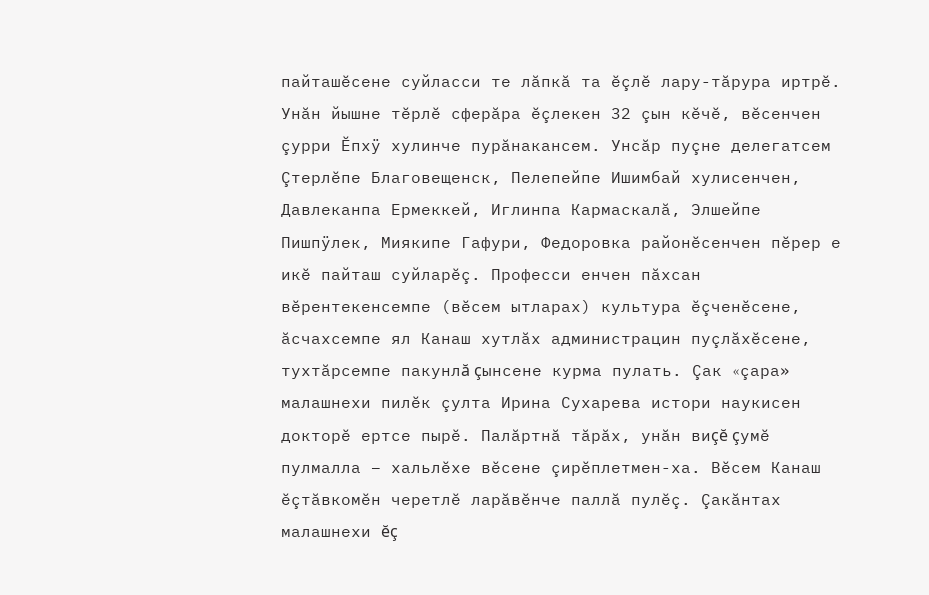пайташĕсене суйласси те лăпкă та ĕçлĕ лару-тăрура иртрĕ. Унăн йышне тĕрлĕ сферăра ĕçлекен 32 çын кĕчĕ, вĕсенчен çурри Ĕпхÿ хулинче пурăнакансем. Унсăр пуçне делегатсем Çтерлĕпе Благовещенск, Пелепейпе Ишимбай хулисенчен, Давлеканпа Ермеккей, Иглинпа Кармаскалă, Элшейпе Пишпÿлек, Миякипе Гафури, Федоровка районĕсенчен пĕрер е икĕ пайташ суйларĕç. Професси енчен пăхсан вĕрентекенсемпе (вĕсем ытларах) культура ĕçченĕсене, ăсчахсемпе ял Канаш хутлăх администрацин пуçлăхĕсене, тухтăрсемпе пакунлă çынсене курма пулать. Çак «çара» малашнехи пилĕк çулта Ирина Сухарева истори наукисен докторĕ ертсе пырĕ. Палăртнă тăрăх, унăн виçĕ çумĕ пулмалла – хальлĕхе вĕсене çирĕплетмен-ха. Вĕсем Канаш ĕçтăвкомĕн черетлĕ ларăвĕнче паллă пулĕç. Çакăнтах малашнехи ĕç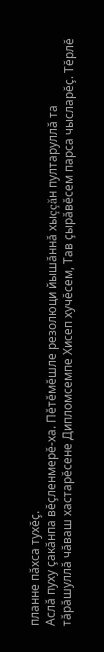планне пăхса тухĕç.
Аслă пуху çакăнпа вĕçленмерĕ-ха. Пĕтĕмĕшле резолюци йышăннă хыççăн пултаруллă та тăрăшуллă чăваш хастарĕсене Дипломсемпе Хисеп хучĕсем, Тав çырăвĕсем парса чысларĕç. Тĕрлĕ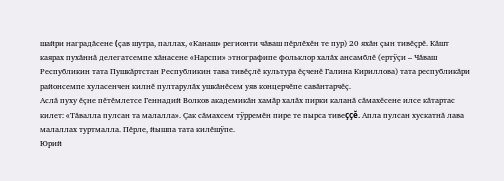шайри наградăсене (çав шутра, паллах, «Канаш» регионти чăваш пĕрлĕхĕн те пур) 20 яхăн çын тивĕçрĕ. Кăшт каярах пухăннă делегатсемпе хăнасене «Нарспи» этнографипе фольклор халăх ансамблĕ (ертÿçи – Чăваш Республикин тата Пушкăртстан Республикин тава тивĕçлĕ культура ĕçченĕ Галина Кириллова) тата республикăри районсемпе хуласенчен килнĕ пултарулăх ушкăнĕсем уяв концерчĕпе савăнтарчĕç.
Аслă пуху ĕçне пĕтĕмлетсе Геннадий Волков академикăн хамăр халăх пирки каланă сăмахĕсене илсе кăтартас килет: «Тăвалла пулсан та малалла». Çак сăмахсем тÿрремĕн пире те пырса тивеççĕ. Апла пулсан хускатнă лава малаллах туртмалла. Пĕрле, йышпа тата килĕшÿпе.
Юрий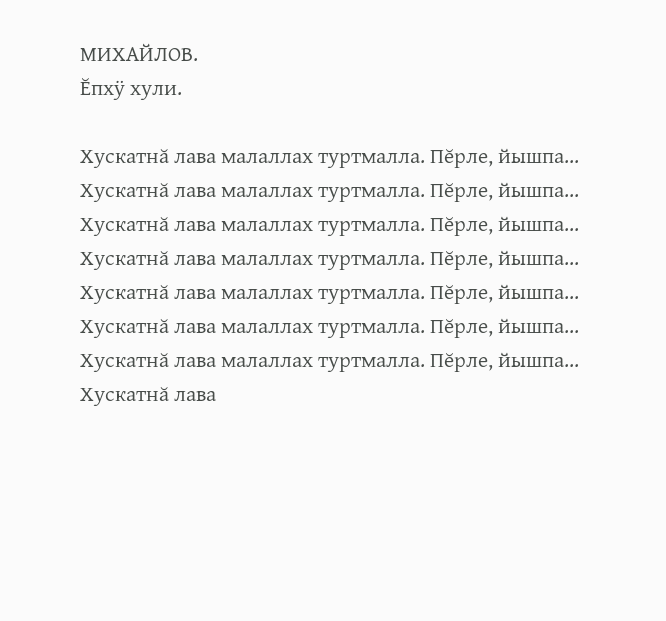МИХАЙЛОВ.
Ĕпхÿ хули.

Хускатнă лава малаллах туртмалла. Пĕрле, йышпа...
Хускатнă лава малаллах туртмалла. Пĕрле, йышпа...
Хускатнă лава малаллах туртмалла. Пĕрле, йышпа...
Хускатнă лава малаллах туртмалла. Пĕрле, йышпа...
Хускатнă лава малаллах туртмалла. Пĕрле, йышпа...
Хускатнă лава малаллах туртмалла. Пĕрле, йышпа...
Хускатнă лава малаллах туртмалла. Пĕрле, йышпа...
Хускатнă лава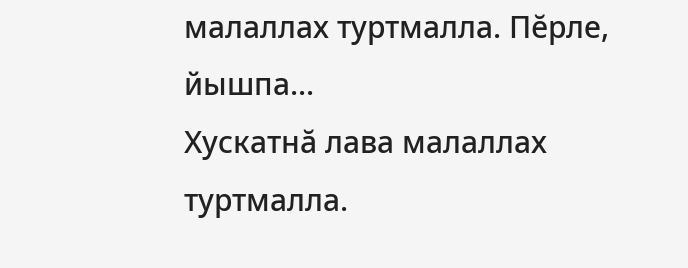малаллах туртмалла. Пĕрле, йышпа...
Хускатнă лава малаллах туртмалла.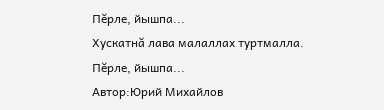Пĕрле, йышпа...
Хускатнă лава малаллах туртмалла. Пĕрле, йышпа...
Автор:Юрий Михайлов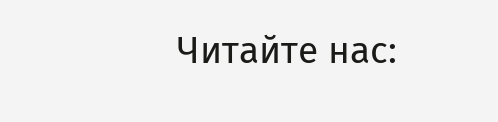Читайте нас: